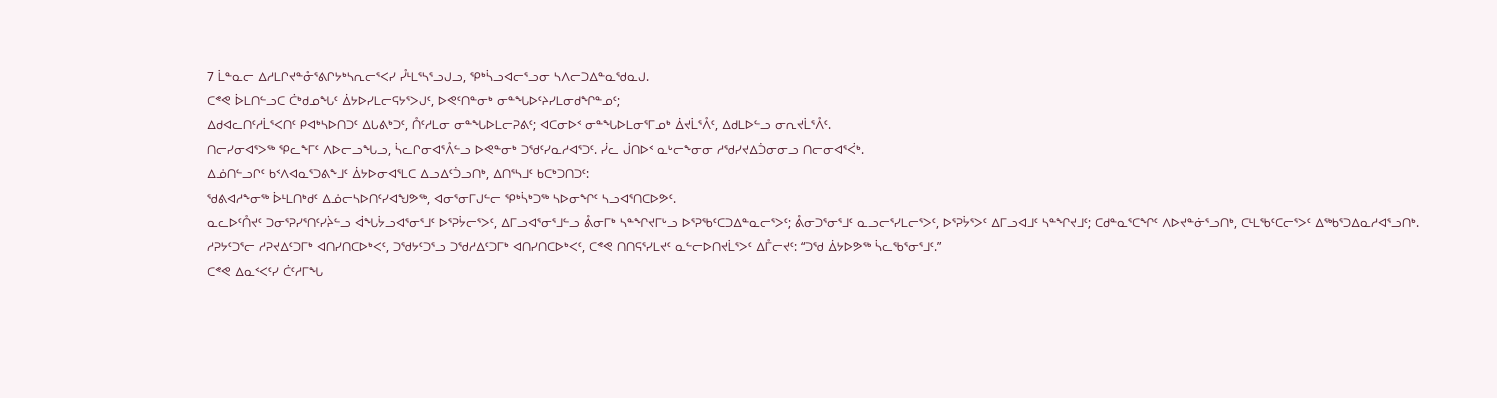7 ᒫᓐᓇᓕ ᐃᓱᒪᒋᔪᓐᓁᕐᕕᒋᔭᒃᓴᕆᓕᕐᐸᓯ ᓮᒻᒪᕐᓴᕐᓗᒍᓗ, ᕿᒃᓵᓗᐊᓕᕐᓗᓂ ᓴᐱᓕᑐᐃᓐᓇᖁᓇᒍ.
ᑕᕝᕙ ᐆᒪᑎᓪᓗᑕ ᑖᒃᑯᓄᖓᑦ ᐄᔭᐅᓯᒪᓕᕋᔭᕐᐳᒍᑦ, ᐅᕙᑦᑎᓐᓂᒃ ᓂᓐᖓᐅᑦᔨᓯᒪᓂᑯᖏᓐᓄᑦ;
ᐃᑯᐊᓚᑎᑦᓱᒫᕐᐸᑎᑦ ᑭᐊᒃᓴᐅᑎᑐᑦ ᐃᒐᕕᒃᑐᑦ, ᑍᑦᓱᒪᓂ ᓂᓐᖓᐅᒪᓕᕈᕕᑦ; ᐊᑕᓂᐅᑉ ᓂᓐᖓᐅᒪᓂᕐᒥᓄᒃ ᐄᔪᒫᕐᐰᑦ, ᐃᑯᒪᐅᓪᓗ ᓂᕆᔪᒫᕐᐰᑦ.
ᑎᓕᓯᓂᐊᕐᐳᖅ ᕿᓚᖕᒥᑦ ᐱᐅᓕᓗᖓᓗ, ᓵᓚᒋᓂᐊᕐᐰᓪᓗ ᐅᕙᓐᓂᒃ ᑐᖁᑦᓯᓇᓱᐊᕐᑐᑦ. ᓰᓚ ᒎᑎᐅᑉ ᓇᒡᓕᖕᓂᓂ ᓱᖁᓯᔪᐃᑑᓂᓂᓗ ᑎᓕᓂᐊᕐᐹᒃ.
ᐃᓅᑎᓪᓗᒋᑦ ᑲᑉᐱᐊᓇᕐᑐᕕᖕᒧᑦ ᐄᔭᐅᓂᐊᕐᒪᑕ ᐃᓗᐃᑦᑑᓗᑎᒃ, ᐃᑎᕐᓴᒧᑦ ᑲᑕᒃᑐᑎᑐᑦ:
ᖁᕕᐊᓱᖕᓂᖅ ᐆᒻᒪᑎᒃᑯᑦ ᐃᓅᓕᓴᐅᑎᑦᓯᐊᖑᕗᖅ, ᐊᓂᕐᓂᒥᒍᓪᓕ ᕿᒃᓵᒃᑐᖅ ᓴᐅᓂᖏᑦ ᓴᓗᐊᕐᑎᑕᐅᕗᑦ.
ᓇᓚᐅᑦᑍᔪᑦ ᑐᓂᕐᕈᓯᕐᑎᑦᓯᔩᓪᓗ ᐋᖓᔮᓗᐊᕐᓂᕐᒧᑦ ᐅᕐᕈᔮᓕᕐᐳᑦ, ᐃᒥᓗᐊᕐᓂᕐᒧᓪᓗ ᕔᓂᒥᒃ ᓴᓐᖏᔪᒥᒡᓗ ᐅᕐᕈᖃᑦᑕᑐᐃᓐᓇᓕᕐᐳᑦ; ᕔᓂᑐᕐᓂᕐᒧᑦ ᓇᓗᓕᕐᓯᒪᓕᕐᐳᑦ, ᐅᕐᕈᔮᕐᐳᑦ ᐃᒥᓗᐊᒧᑦ ᓴᓐᖏᔪᒧᑦ; ᑕᑯᓐᓇᕐᑕᖏᑦ ᐱᐅᔪᓐᓃᕐᓗᑎᒃ, ᑕᒻᒪᖃᑦᑕᓕᕐᐳᑦ ᐃᖅᑲᕐᑐᐃᓇᓱᐊᕐᓗᑎᒃ.
ᓱᕈᔭᑦᑐᕐᓕ ᓱᕈᔪᐃᑦᑐᒥᒃ ᐊᑎᓯᑎᑕᐅᒃᐸᑦ, ᑐᖁᔭᑦᑐᕐᓗ ᑐᖁᓱᐃᑦᑐᒥᒃ ᐊᑎᓯᑎᑕᐅᒃᐸᑦ, ᑕᕝᕙ ᑎᑎᕋᕐᓯᒪᔪᑦ ᓇᓪᓕᐅᑎᔪᒫᕐᐳᑦ ᐃᒤᓕᔪᑦ: “ᑐᖁ ᐄᔭᐅᕗᖅ ᓵᓚᖃᕐᓂᕐᒧᑦ.”
ᑕᕝᕙ ᐃᓇᑉᐸᑦᓯ ᑖᑦᓱᒥᖓ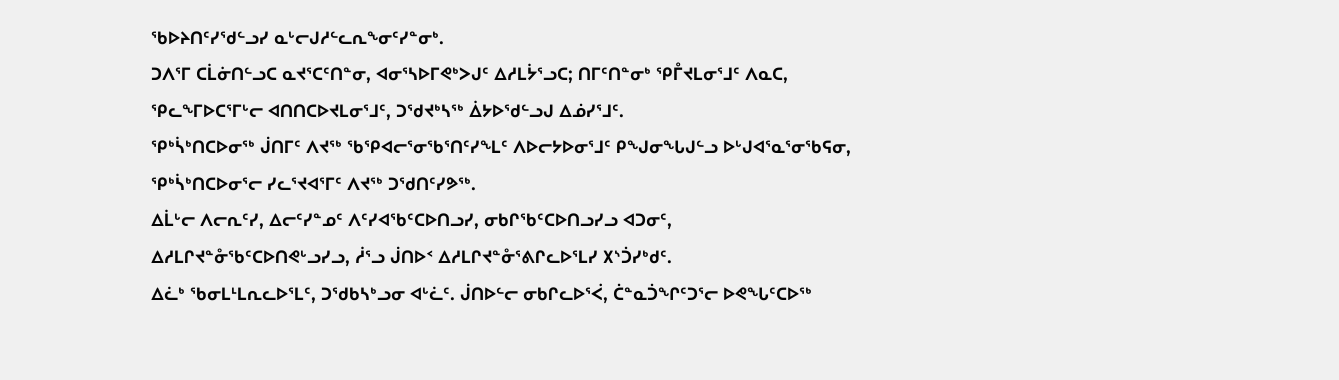ᖃᐅᔨᑎᑦᓯᖁᓪᓗᓯ ᓇᒡᓕᒍᓱᓪᓚᕆᖕᓂᑦᓯᓐᓂᒃ.
ᑐᐱᕐᒥ ᑕᒫᓃᑎᓪᓗᑕ ᓇᔪᕐᑕᑦᑎᓐᓂ, ᐊᓂᕐᓴᐅᒥᕙᒃᐳᒍᑦ ᐃᓱᒪᔮᕐᓗᑕ; ᑎᒥᑦᑎᓐᓂᒃ ᕿᒤᔪᒪᓂᕐᒧᑦ ᐱᓇᑕ, ᕿᓚᖕᒥᐅᑕᕐᒥᒡᓕ ᐊᑎᑎᑕᐅᔪᒪᓂᕐᒧᑦ, ᑐᖁᔪᒃᓴᖅ ᐄᔭᐅᖁᓪᓗᒍ ᐃᓅᓯᕐᒧᑦ.
ᕿᒃᓵᒃᑎᑕᐅᓂᖅ ᒎᑎᒥᑦ ᐱᔪᖅ ᖃᕿᐊᓕᕐᓂᖃᕐᑎᑦᓯᖕᒪᑦ ᐱᐅᓕᔭᐅᓂᕐᒧᑦ ᑭᖑᓂᖓᒍᓪᓗ ᐅᒡᒍᐊᕐᓇᕐᓂᖃᕋᓂ, ᕿᒃᓵᒃᑎᑕᐅᓂᕐᓕ ᓯᓚᕐᔪᐊᕐᒥᑦ ᐱᔪᖅ ᑐᖁᑎᑦᓯᕗᖅ.
ᐃᒫᒡᓕ ᐱᓕᕆᑦᓯ, ᐃᓕᑦᓯᓐᓄᑦ ᐱᑦᓯᐊᖃᑦᑕᐅᑎᓗᓯ, ᓂᑲᒋᖃᑦᑕᐅᑎᓗᓯᓗ ᐊᑐᓂᑦ, ᐃᓱᒪᒋᔪᓐᓁᖃᑦᑕᐅᑎᕙᒡᓗᓯᓗ, ᓲᕐᓗ ᒎᑎᐅᑉ ᐃᓱᒪᒋᔪᓐᓁᕐᕕᒋᓚᐅᕐᒪᓯ ᙭ᔅᑑᓯᒃᑯᑦ.
ᐃᓛᒃ ᖃᓂᒪᒻᒪᕆᓚᐅᕐᒪᑦ, ᑐᖁᑲᓴᒃᓗᓂ ᐊᒡᓛᑦ. ᒎᑎᐅᓪᓕ ᓂᑲᒋᓚᐅᕐᐹ, ᑖᓐᓇᑑᖏᑦᑐᕐᓕ ᐅᕙᖓᑦᑕᐅᖅ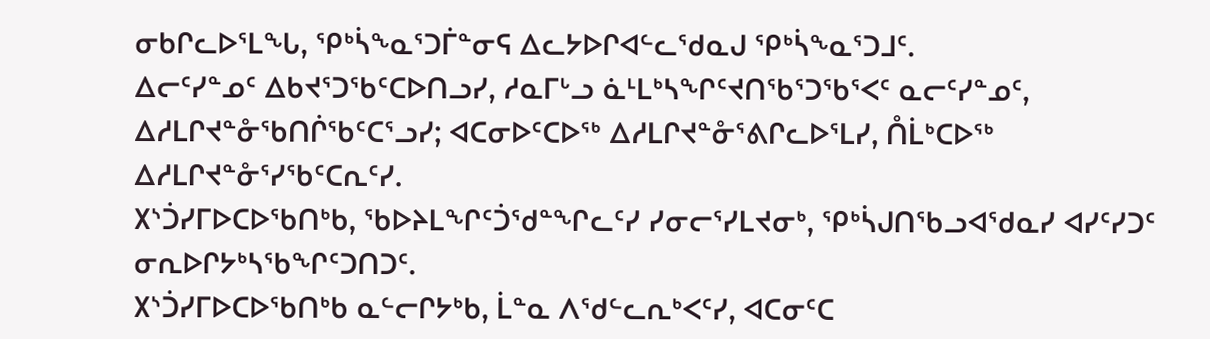ᓂᑲᒋᓚᐅᕐᒪᖓ, ᕿᒃᓵᖕᓇᕐᑐᒦᓐᓂᕋ ᐃᓚᔭᐅᒋᐊᓪᓚᖁᓇᒍ ᕿᒃᓵᖕᓇᕐᑐᒧᑦ.
ᐃᓕᑦᓯᓐᓄᑦ ᐃᑲᔪᕐᑐᖃᑦᑕᐅᑎᓗᓯ, ᓱᓇᒥᒡᓗ ᓈᒻᒪᒃᓴᖏᑦᔪᑎᖃᕐᑐᖃᕐᐸᑦ ᓇᓕᑦᓯᓐᓄᑦ, ᐃᓱᒪᒋᔪᓐᓁᖃᑎᒌᖃᑦᑕᕐᓗᓯ; ᐊᑕᓂᐅᑦᑕᐅᖅ ᐃᓱᒪᒋᔪᓐᓁᕐᕕᒋᓚᐅᕐᒪᓯ, ᑍᒫᒃᑕᐅᖅ ᐃᓱᒪᒋᔪᓐᓁᕐᓯᖃᑦᑕᕆᑦᓯ.
᙭ᔅᑑᓯᒥᐅᑕᐅᖃᑎᒃᑲ, ᖃᐅᔨᒪᖏᑦᑑᖁᓐᖏᓚᑦᓯ ᓯᓂᓕᕐᓯᒪᔪᓂᒃ, ᕿᒃᓵᒍᑎᖃᓗᐊᖁᓇᓯ ᐊᓯᑦᓯᑐᑦ ᓂᕆᐅᒋᔭᒃᓴᖃᖏᑦᑐᑎᑐᑦ.
᙭ᔅᑑᓯᒥᐅᑕᐅᖃᑎᒃᑲ ᓇᓪᓕᒋᔭᒃᑲ, ᒫᓐᓇ ᐱᖁᓪᓚᕆᒃᐸᑦᓯ, ᐊᑕᓂᑦᑕ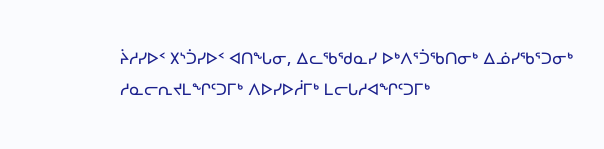ᔩᓱᓯᐅᑉ ᙭ᔅᑑᓯᐅᑉ ᐊᑎᖓᓂ, ᐃᓚᖃᖁᓇᓯ ᐅᒃᐱᕐᑑᖃᑎᓂᒃ ᐃᓅᓯᖃᕐᑐᓂᒃ ᓱᓇᓕᕆᔪᒪᖏᑦᑐᒥᒃ ᐱᐅᓯᐅᓲᒥᒃ ᒪᓕᒐᓱᐊᖏᑦᑐᒥᒃ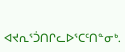ᐊᔪᕆᕐᑑᑎᒋᓚᐅᕐᑕᑦᑎᓐᓂᒃ.